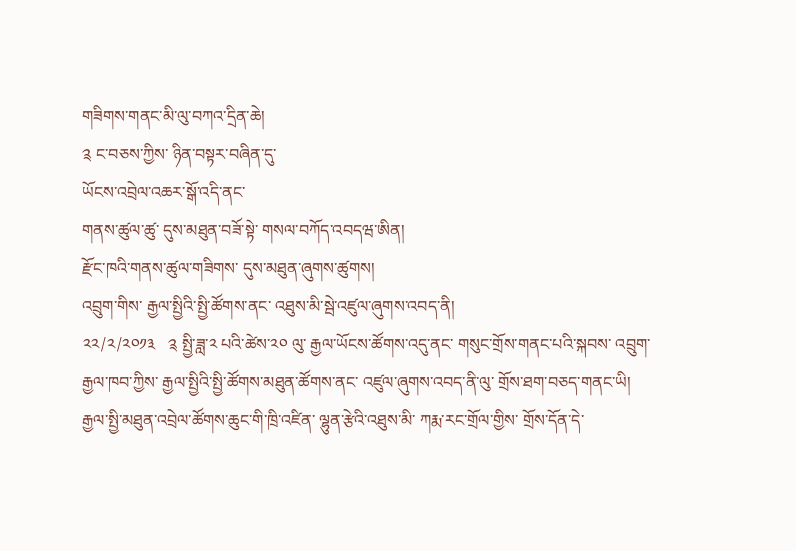གཟིགས་གནང་མི་ལུ་བཀའ་དྲིན་ཆེ།
༉ ང་བཅས་ཀྱིས་ ཉིན་བསྟར་བཞིན་དུ་
ཡོངས་འབྲེལ་འཆར་སྒོ་འདི་ནང་
གནས་ཚུལ་ཚུ་ དུས་མཐུན་བཟོ་སྟེ་ གསལ་བཀོད་འབདཝ་ཨིན།
རྫོང་ཁའི་གནས་ཚུལ་གཟིགས་ དུས་མཐུན་ཞུགས་ཚུགས།
འབྲུག་གིས་ རྒྱལ་སྤྱིའི་སྤྱི་ཚོགས་ནང་ འཐུས་མི་སྦེ་འཛུལ་ཞུགས་འབད་ནི།
༢༢/༢/༢༠༡༣   ༉ སྤྱི་ཟླ་༢ པའི་ཚེས་༢༠ ལུ་ རྒྱལ་ཡོངས་ཚོགས་འདུ་ནང་ གསུང་གྲོས་གནང་པའི་སྐབས་ འབྲུག་རྒྱལ་ཁབ་ཀྱིས་ རྒྱལ་སྤྱིའི་སྤྱི་ཚོགས་མཐུན་ཚོགས་ནང་ འཛུལ་ཞུགས་འབད་ནི་ལུ་ གྲོས་ཐག་བཅད་གནང་ཡི།
རྒྱལ་སྤྱི་མཐུན་འབྲེལ་ཚོགས་ཆུང་གི་ཁྲི་འཛིན་ ལྷུན་རྩེའི་འཐུས་མི་ ཀརྨ་རང་གྲོལ་གྱིས་ གྲོས་དོན་དེ་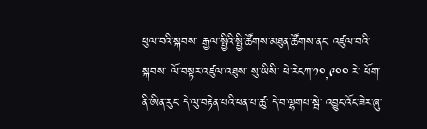ཕུལ་བའི་སྐབས་ རྒྱལ་སྤྱིའི་སྤྱི་ཚོགས་མཐུན་ཚོགས་ནང་ འཛུལ་བའི་སྐབས་ ལོ་བསྟར་འཛུལ་འཐུས་ སུ་ཡིསི་ ཕེ་རེངཀ་༡༠,༩༠༠ རེ་ ཕོག་ནི་ཨིན་རུང་ དེ་ལུ་བརྟེན་པའི་ཕན་པ་ཚུ་ དེ་བ་ལྷགཔ་སྦེ་ འབྱུང་འོང་ཟེར་ཞུ་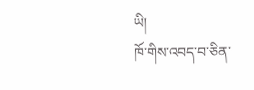ཡི།
ཁོ་གིས་འབད་བ་ཅིན་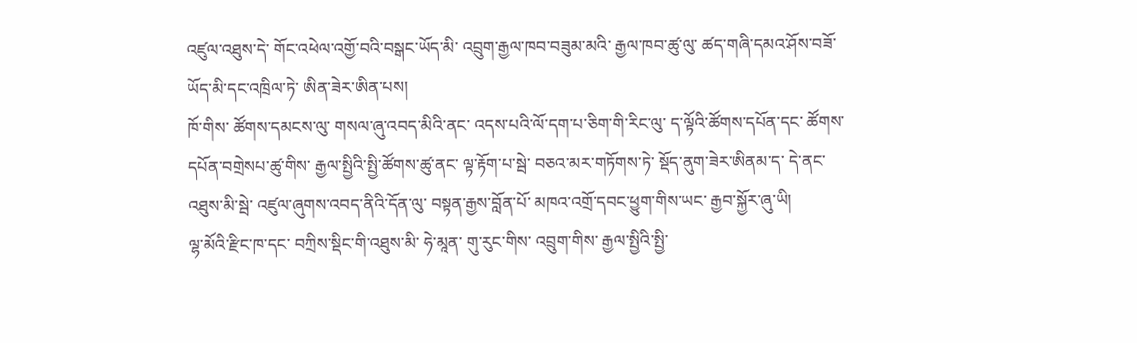འཛུལ་འཐུས་དེ་ གོང་འཕེལ་འགྱོ་བའི་བསྒང་ཡོད་མི་ འབྲུག་རྒྱལ་ཁབ་བཟུམ་མའི་ རྒྱལ་ཁབ་ཚུ་ལུ་ ཚད་གཞི་དམའ་ཤོས་བཟོ་ཡོད་མི་དང་འཁྲིལ་ཏེ་ ཨིན་ཟེར་ཨིན་པས།
ཁོ་གིས་ ཚོགས་དམངས་ལུ་ གསལ་ཞུ་འབད་མིའི་ནང་ འདས་པའི་ལོ་དག་པ་ཅིག་གི་རིང་ལུ་ ད་ལྟོའི་ཚོགས་དཔོན་དང་ ཚོགས་དཔོན་བགྲེསཔ་ཚུ་གིས་ རྒྱལ་སྤྱིའི་སྤྱི་ཚོགས་ཚུ་ནང་ ལྟ་རྟོག་པ་སྦེ་ བཅའ་མར་གཏོགས་ཏེ་ སྡོད་ནུག་ཟེར་ཨིནམ་ད་ དེ་ནང་ འཐུས་མི་སྦེ་ འཛུལ་ཞུགས་འབད་ནིའི་དོན་ལུ་ བསྟན་རྒྱས་བློན་པོ་ མཁའ་འགྲོ་དབང་ཕྱུག་གིས་ཡང་ རྒྱབ་སྐྱོར་ཞུ་ཡི།
ལྷ་མོའི་རྫིང་ཁ་དང་ བཀྲིས་སྡིང་གི་འཐུས་མི་ ཧེ་མཱན་ གུ་རུང་གིས་ འབྲུག་གིས་ རྒྱལ་སྤྱིའི་སྤྱི་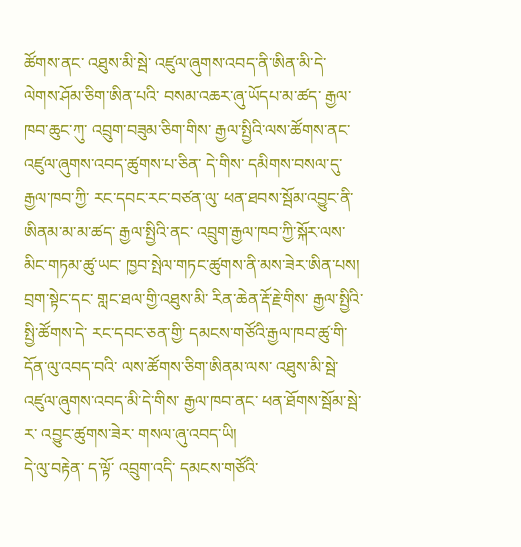ཚོགས་ནང་ འཐུས་མི་སྦེ་ འཛུལ་ཞུགས་འབད་ནི་ཨིན་མི་དེ་ ལེགས་ཤོམ་ཅིག་ཨིན་པའི་ བསམ་འཆར་ཞུ་ཡོདཔ་མ་ཚད་ རྒྱལ་ཁབ་ཆུང་ཀུ་ འབྲུག་བཟུམ་ཅིག་གིས་ རྒྱལ་སྤྱིའི་ལས་ཚོགས་ནང་ འཛུལ་ཞུགས་འབད་ཚུགས་པ་ཅིན་ དེ་གིས་ དམིགས་བསལ་དུ་ རྒྱལ་ཁབ་ཀྱི་ རང་དབང་རང་བཙན་ལུ་ ཕན་ཐབས་སྦོམ་འབྱུང་ནི་ཨིནམ་མ་མ་ཚད་ རྒྱལ་སྤྱིའི་ནང་ འབྲུག་རྒྱལ་ཁབ་ཀྱི་སྐོར་ལས་ མིང་གཏམ་ཚུ་ཡང་ ཁྱབ་སྤེལ་གཏང་ཚུགས་ནི་མས་ཟེར་ཨིན་པས།
བྲག་སྟེང་དང་ གླང་ཐལ་གྱི་འཐུས་མི་ རིན་ཆེན་རྡོ་རྗེ་གིས་ རྒྱལ་སྤྱིའི་སྤྱི་ཚོགས་དེ་ རང་དབང་ཅན་གྱི་ དམངས་གཙོའི་རྒྱལ་ཁབ་ཚུ་གི་དོན་ལུ་འབད་བའི་ ལས་ཚོགས་ཅིག་ཨིནམ་ལས་ འཐུས་མི་སྦེ་ འཛུལ་ཞུགས་འབད་མི་དེ་གིས་ རྒྱལ་ཁབ་ནང་ ཕན་ཐོགས་སྦོམ་སྦེ་ར་ འབྱུང་ཚུགས་ཟེར་ གསལ་ཞུ་འབད་ཡི།
དེ་ལུ་བརྟེན་ ད་ལྟོ་ འབྲུག་འདི་ དམངས་གཙོའི་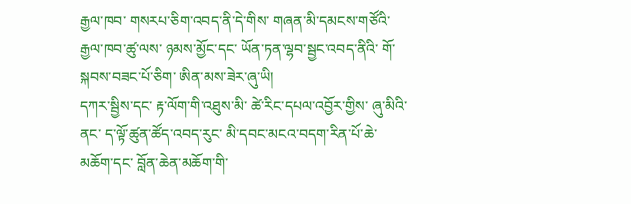རྒྱལ་ཁབ་ གསརཔ་ཅིག་འབད་ནི་དེ་གིས་ གཞན་མི་དམངས་གཙོའི་རྒྱལ་ཁབ་ཚུ་ལས་ ཉམས་མྱོང་དང་ ཡོན་ཏན་ལྷབ་སྦྱང་འབད་ནིའི་ གོ་སྐབས་བཟང་པོ་ཅིག་ ཨིན་མས་ཟེར་ཞུ་ཡི།
དཀར་སྦྱིས་དང་ རྟ་ལོག་གི་འཐུས་མི་ ཚེ་རིང་དཔལ་འབྱོར་གྱིས་ ཞུ་མིའི་ནང་ ད་ལྟོ་ཚུན་ཚོད་འབད་རུང་ མི་དབང་མངའ་བདག་རིན་པོ་ཆེ་མཆོག་དང་ བློན་ཆེན་མཆོག་གི་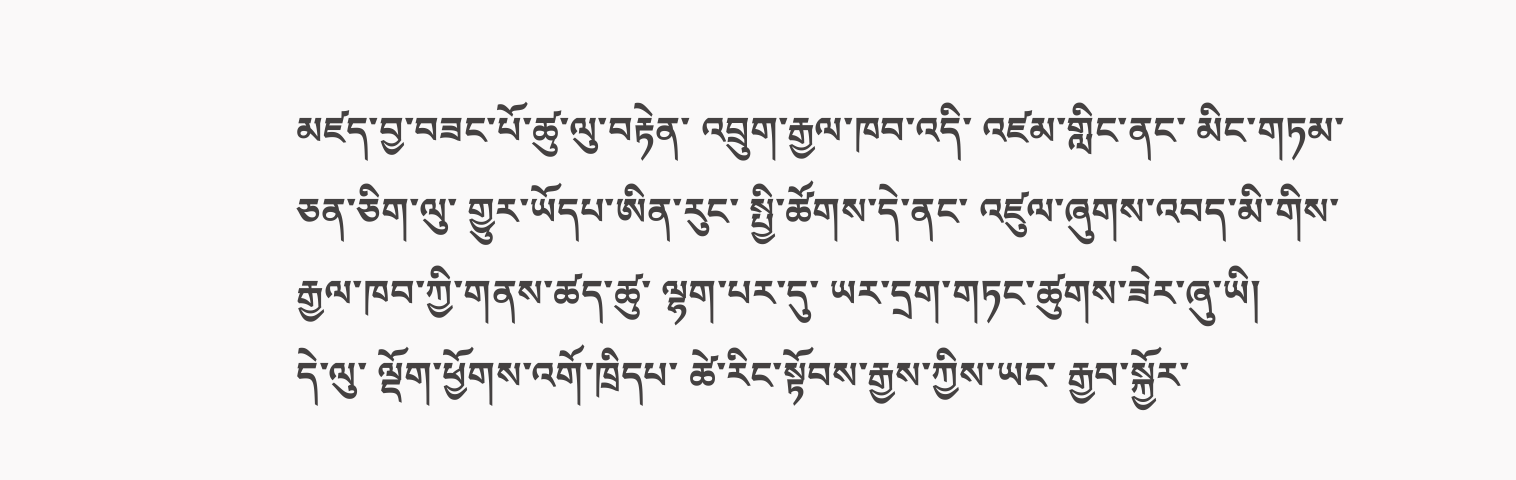མཛད་བྱ་བཟང་པོ་ཚུ་ལུ་བརྟེན་ འབྲུག་རྒྱལ་ཁབ་འདི་ འཛམ་གླིང་ནང་ མིང་གཏམ་ཅན་ཅིག་ལུ་ གྱུར་ཡོདཔ་ཨིན་རུང་ སྤྱི་ཚོགས་དེ་ནང་ འཛུལ་ཞུགས་འབད་མི་གིས་ རྒྱལ་ཁབ་ཀྱི་གནས་ཚད་ཚུ་ ལྷག་པར་དུ་ ཡར་དྲག་གཏང་ཚུགས་ཟེར་ཞུ་ཡི།
དེ་ལུ་ ལྡོག་ཕྱོགས་འགོ་ཁྲིདཔ་ ཚེ་རིང་སྟོབས་རྒྱས་ཀྱིས་ཡང་ རྒྱབ་སྐྱོར་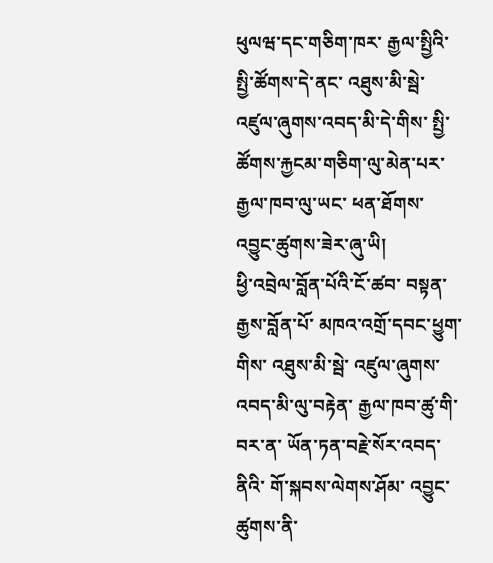ཕུལཝ་དང་གཅིག་ཁར་ རྒྱལ་སྤྱིའི་སྤྱི་ཚོགས་དེ་ནང་ འཐུས་མི་སྦེ་ འཛུལ་ཞུགས་འབད་མི་དེ་གིས་ སྤྱི་ཚོགས་རྐྱངམ་གཅིག་ལུ་མེན་པར་ རྒྱལ་ཁབ་ལུ་ཡང་ ཕན་ཐོགས་འབྱུང་ཚུགས་ཟེར་ཞུ་ཡི།
ཕྱི་འབྲེལ་བློན་པོའི་ངོ་ཚབ་ བསྟན་རྒྱས་བློན་པོ་ མཁའ་འགྲོ་དབང་ཕྱུག་གིས་ འཐུས་མི་སྦེ་ འཛུལ་ཞུགས་འབད་མི་ལུ་བརྟེན་ རྒྱལ་ཁབ་ཚུ་གི་བར་ན་ ཡོན་ཏན་བརྗེ་སོར་འབད་ནིའི་ གོ་སྐབས་ལེགས་ཤོམ་ འབྱུང་ཚུགས་ནི་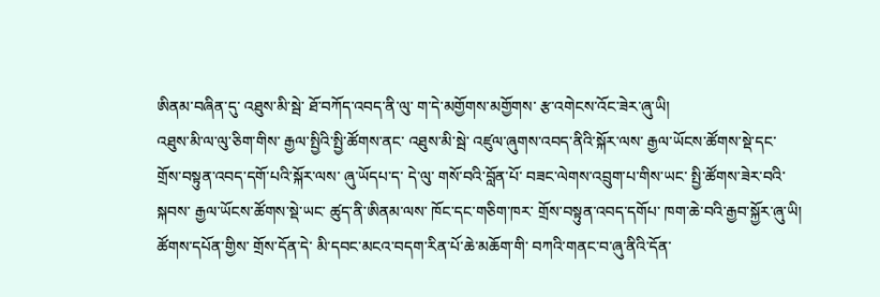ཨིནམ་བཞིན་དུ་ འཐུས་མི་སྦེ་ ཐོ་བཀོད་འབད་ནི་ལུ་ ག་དེ་མགྱོགས་མགྱོགས་ རྩ་འགེངས་འོང་ཟེར་ཞུ་ཡི།
འཐུས་མི་ལ་ལུ་ཅིག་གིས་ རྒྱལ་སྤྱིའི་སྤྱི་ཚོགས་ནང་ འཐུས་མི་སྦེ་ འཛུལ་ཞུགས་འབད་ནིའི་སྐོར་ལས་ རྒྱལ་ཡོངས་ཚོགས་སྡེ་དང་ གྲོས་བསྟུན་འབད་དགོ་པའི་སྐོར་ལས་ ཞུ་ཡོདཔ་ད་ དེ་ལུ་ གསོ་བའི་བློན་པོ་ བཟང་ལེགས་འབྲུག་པ་གིས་ཡང་ སྤྱི་ཚོགས་ཟེར་བའི་སྐབས་ རྒྱལ་ཡོངས་ཚོགས་སྡེ་ཡང་ ཚུད་ནི་ཨིནམ་ལས་ ཁོང་དང་གཅིག་ཁར་ གྲོས་བསྟུན་འབད་དགོཔ་ ཁག་ཆེ་བའི་རྒྱབ་སྐྱོར་ཞུ་ཡི།
ཚོགས་དཔོན་གྱིས་ གྲོས་དོན་དེ་ མི་དབང་མངའ་བདག་རིན་པོ་ཆེ་མཆོག་གི་ བཀའི་གནང་བ་ཞུ་ནིའི་དོན་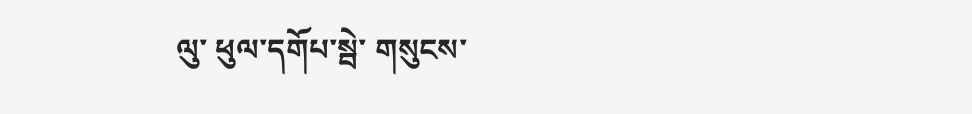ལུ་ ཕུལ་དགོཔ་སྦེ་ གསུངས་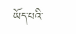ཡོད་པའི་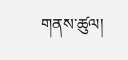གནས་ཚུལ།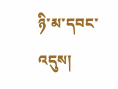ཉི་མ་དབང་འདུས།